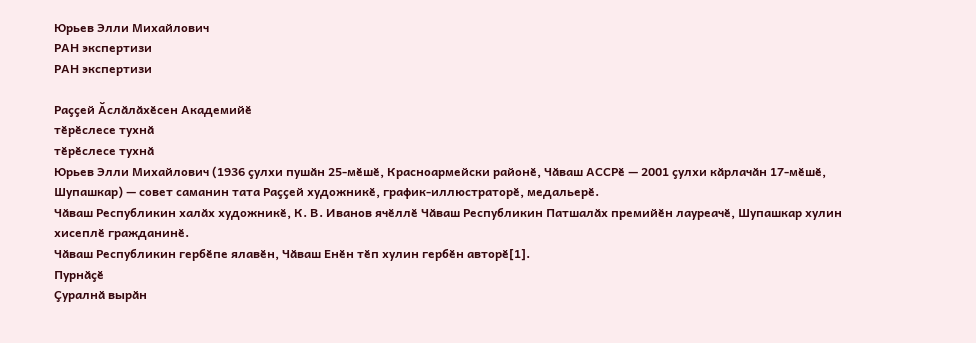Юрьев Элли Михайлович
РАН экспертизи
РАН экспертизи

Раҫҫей Ӑслӑлӑхӗсен Академийӗ
тӗрӗслесе тухнӑ
тӗрӗслесе тухнӑ
Юрьев Элли Михайлович (1936 ҫулхи пушӑн 25-мӗшӗ, Красноармейски районӗ, Чӑваш АССРӗ — 2001 ҫулхи кӑрлачӑн 17-мӗшӗ, Шупашкар) — совет саманин тата Раҫҫей художникӗ, график-иллюстраторӗ, медальерӗ.
Чӑваш Республикин халӑх художникӗ, К. В. Иванов ячӗллӗ Чӑваш Республикин Патшалӑх премийӗн лауреачӗ, Шупашкар хулин хисеплӗ гражданинӗ.
Чӑваш Республикин гербӗпе ялавӗн, Чӑваш Енӗн тӗп хулин гербӗн авторӗ[1].
Пурнӑҫӗ
Ҫуралнӑ вырӑн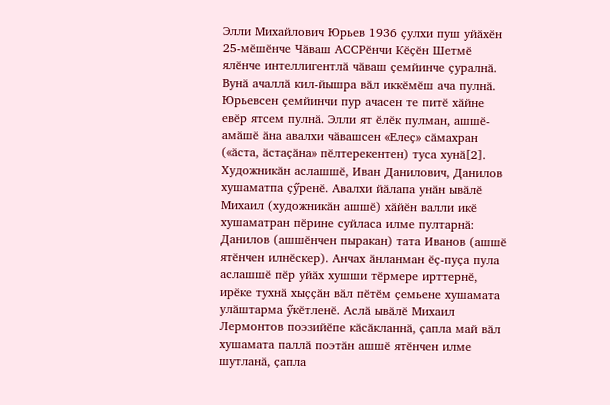Элли Михайлович Юрьев 1936 ҫулхи пуш уйӑхӗн 25-мӗшӗнче Чӑваш АССРӗнчи Кӗҫӗн Шетмӗ ялӗнче интеллигентлӑ чӑваш ҫемйинче ҫуралнӑ. Вунӑ ачаллӑ кил-йышра вӑл иккӗмӗш ача пулнӑ. Юрьевсен ҫемйинчи пур ачасен те питӗ хӑйне евӗр ятсем пулнӑ. Элли ят ӗлӗк пулман, ашшӗ-амӑшӗ ӑна авалхи чӑвашсен «Елеҫ» сӑмахран («ӑста, ӑстаҫӑна» пӗлтерекентен) туса хунӑ[2].
Художникӑн аслашшӗ, Иван Данилович, Данилов хушаматпа ҫӳренӗ. Авалхи йӑлапа унӑн ывӑлӗ Михаил (художникӑн ашшӗ) хӑйӗн валли икӗ хушаматран пӗрине суйласа илме пултарнӑ: Данилов (ашшӗнчен пыракан) тата Иванов (ашшӗ ятӗнчен илнӗскер). Анчах ӑнланман ӗҫ-пуҫа пула аслашшӗ пӗр уйӑх хушши тӗрмере ирттернӗ, ирӗке тухнӑ хыҫҫӑн вӑл пӗтӗм ҫемьене хушамата улӑштарма ӳкӗтленӗ. Аслӑ ывӑлӗ Михаил Лермонтов поэзийӗпе кӑсӑкланнӑ, ҫапла май вӑл хушамата паллӑ поэтӑн ашшӗ ятӗнчен илме шутланӑ, ҫапла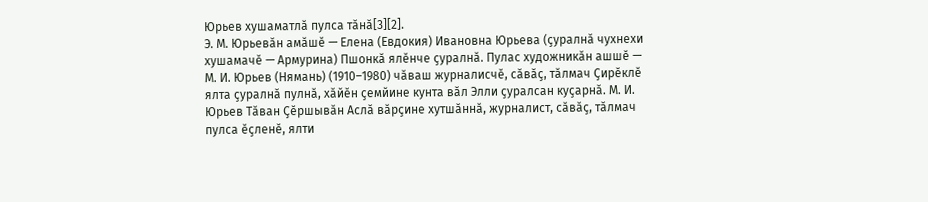Юрьев хушаматлӑ пулса тӑнӑ[3][2].
Э. М. Юрьевӑн амӑшӗ — Елена (Евдокия) Ивановна Юрьева (ҫуралнӑ чухнехи хушамачӗ — Армурина) Пшонкӑ ялӗнче ҫуралнӑ. Пулас художникӑн ашшӗ — М. И. Юрьев (Нямань) (1910–1980) чӑваш журналисчӗ, сӑвӑҫ, тӑлмач Ҫирӗклӗ ялта ҫуралнӑ пулнӑ, хӑйӗн ҫемйине кунта вӑл Элли ҫуралсан куҫарнӑ. М. И. Юрьев Тӑван Ҫӗршывӑн Аслӑ вӑрҫине хутшӑннӑ, журналист, сӑвӑҫ, тӑлмач пулса ӗҫленӗ, ялти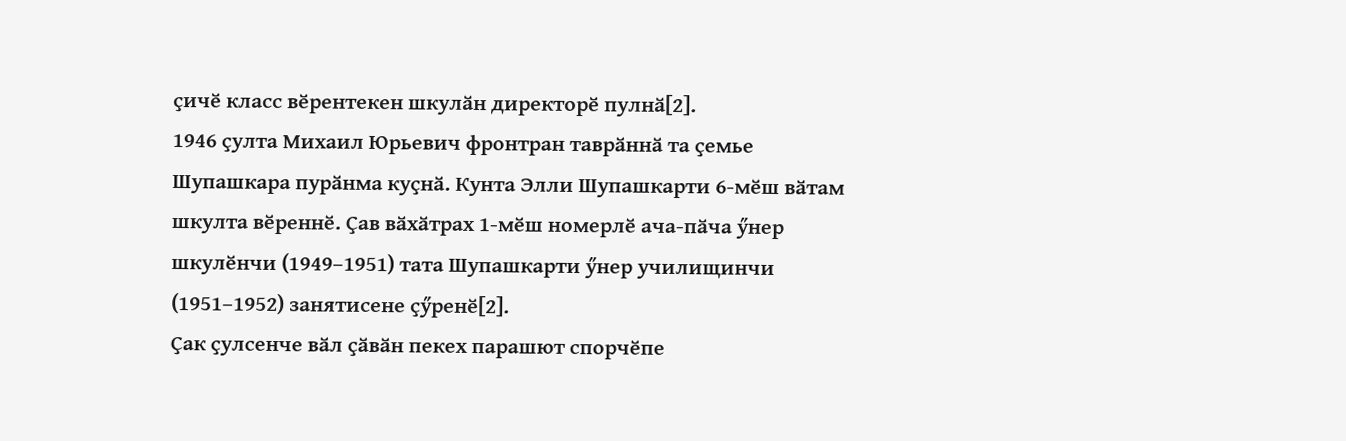ҫичӗ класс вӗрентекен шкулӑн директорӗ пулнӑ[2].
1946 ҫулта Михаил Юрьевич фронтран таврӑннӑ та ҫемье Шупашкара пурӑнма куҫнӑ. Кунта Элли Шупашкарти 6-мӗш вӑтам шкулта вӗреннӗ. Ҫав вӑхӑтрах 1-мӗш номерлӗ ача-пӑча ӳнер шкулӗнчи (1949–1951) тата Шупашкарти ӳнер училищинчи (1951–1952) занятисене ҫӳренӗ[2].
Ҫак ҫулсенче вӑл ҫӑвӑн пекех парашют спорчӗпе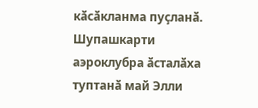кӑсӑкланма пуҫланӑ. Шупашкарти аэроклубра ӑсталӑха туптанӑ май Элли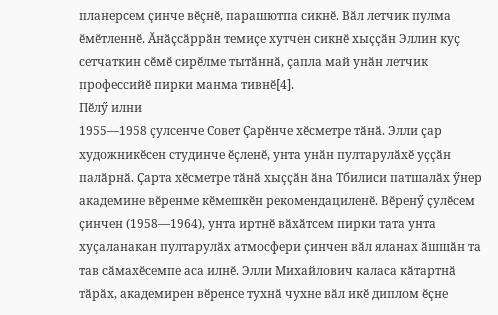планерсем ҫинче вӗҫнӗ, парашютпа сикнӗ. Вӑл летчик пулма ӗмӗтленнӗ. Ӑнӑҫсӑррӑн темиҫе хутчен сикнӗ хыҫҫӑн Эллин куҫ сетчаткин сӗмӗ сирӗлме тытӑннӑ, ҫапла май унӑн летчик профессийӗ пирки манма тивнӗ[4].
Пӗлӳ илни
1955—1958 ҫулсенче Совет Ҫарӗнче хӗсметре тӑнӑ. Элли ҫар художникӗсен студинче ӗҫленӗ, унта унӑн пултарулӑхӗ уҫҫӑн палӑрнӑ. Ҫарта хӗсметре тӑнӑ хыҫҫӑн ӑна Тбилиси патшалӑх ӳнер академине вӗренме кӗмешкӗн рекомендациленӗ. Вӗренӳ ҫулӗсем ҫинчен (1958—1964), унта иртнӗ вӑхӑтсем пирки тата унта хуҫаланакан пултарулӑх атмосфери ҫинчен вӑл яланах ӑшшӑн та тав сӑмахӗсемпе аса илнӗ. Элли Михайлович каласа кӑтартнӑ тӑрӑх, академирен вӗренсе тухнӑ чухне вӑл икӗ диплом ӗҫне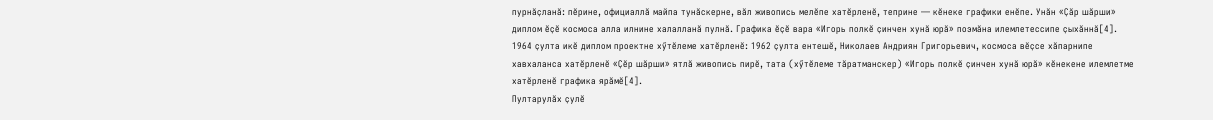пурнӑҫланӑ: пӗрине, официаллӑ майпа тунӑскерне, вӑл живопись мелӗпе хатӗрленӗ, теприне — кӗнеке графики енӗпе. Унӑн «Ҫӑр шӑрши» диплом ӗҫӗ космоса алла илнине халалланӑ пулнӑ. Графика ӗҫӗ вара «Игорь полкӗ ҫинчен хунӑ юрӑ» поэмӑна илемлетессипе ҫыхӑннӑ[4].
1964 ҫулта икӗ диплом проектне хӳтӗлеме хатӗрленӗ: 1962 ҫулта ентешӗ, Николаев Андриян Григорьевич, космоса вӗҫсе хӑпарнипе хавхаланса хатӗрленӗ «Ҫӗр шӑрши» ятлӑ живопись пирӗ, тата (хӳтӗлеме тӑратманскер) «Игорь полкӗ ҫинчен хунӑ юрӑ» кӗнекене илемлетме хатӗрленӗ графика ярӑмӗ[4].
Пултарулӑх ҫулӗ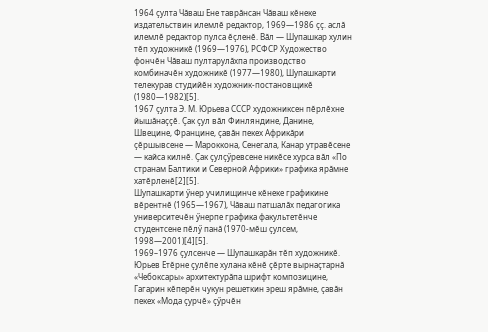1964 ҫулта Чӑваш Ене таврӑнсан Чӑваш кӗнеке издательствин илемлӗ редактор, 1969—1986 ҫҫ. аслӑ илемлӗ редактор пулса ӗҫленӗ. Вӑл — Шупашкар хулин тӗп художникӗ (1969—1976), РСФСР Художество фончӗн Чӑваш пултарулӑхпа производство комбиначӗн художникӗ (1977—1980), Шупашкарти телекурав студийӗн художник-постановщикӗ (1980—1982)[5].
1967 ҫулта Э. М. Юрьева СССР художниксен пӗрлӗхне йышӑнаҫҫӗ. Ҫак ҫул вӑл Финляндине, Данине, Швецине, Францине, ҫавӑн пекех Африкӑри ҫӗршывсене — Мароккона, Сенегала, Канар утравӗсене — кайса килнӗ. Ҫак ҫулҫӳревсене никӗсе хурса вӑл «По странам Балтики и Северной Африки» графика ярӑмне хатӗрленӗ[2][5].
Шупашкарти ӳнер училищинче кӗнеке графикине вӗрентнӗ (1965—1967), Чӑваш патшалӑх педагогика университечӗн ӳнерпе графика факультетӗнче студентсене пӗлӳ панӑ (1970-мӗш ҫулсем, 1998—2001)[4][5].
1969–1976 ҫулсенче — Шупашкарӑн тӗп художникӗ. Юрьев Етӗрне ҫулӗпе хулана кӗнӗ ҫӗрте вырнаҫтарнӑ «Чебоксары» архитектурӑпа шрифт композицине, Гагарин кӗперӗн чукун решеткин эреш ярӑмне, ҫавӑн пекех «Мода ҫурчӗ» ҫӳрчӗн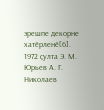эрешпе декорне хатӗрленӗ[6].
1972 ҫулта Э. М. Юрьев А. Г. Николаев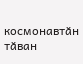космонавтӑн тӑван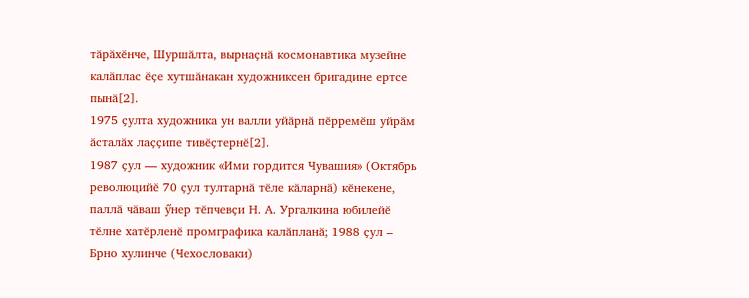тӑрӑхӗнче, Шуршӑлта, вырнаҫнӑ космонавтика музейне калӑплас ӗҫе хутшӑнакан художниксен бригадине ертсе пынӑ[2].
1975 ҫулта художника ун валли уйӑрнӑ пӗрремӗш уйрӑм ӑсталӑх лаҫҫипе тивӗҫтернӗ[2].
1987 ҫул — художник «Ими гордится Чувашия» (Октябрь революцийӗ 70 ҫул тултарнӑ тӗле кӑларнӑ) кӗнекене, паллӑ чӑваш ӳнер тӗпчевҫи Н. А. Ургалкина юбилейӗ тӗлне хатӗрленӗ промграфика калӑпланӑ; 1988 ҫул – Брно хулинче (Чехословаки)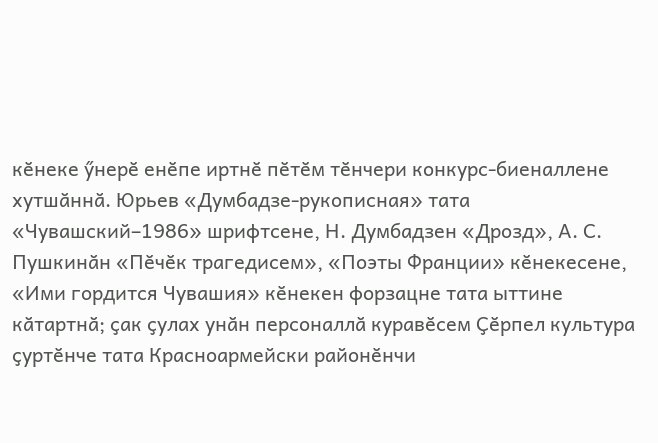кӗнеке ӳнерӗ енӗпе иртнӗ пӗтӗм тӗнчери конкурс-биеналлене хутшӑннӑ. Юрьев «Думбадзе-рукописная» тата «Чувашский–1986» шрифтсене, Н. Думбадзен «Дрозд», А. С. Пушкинӑн «Пӗчӗк трагедисем», «Поэты Франции» кӗнекесене, «Ими гордится Чувашия» кӗнекен форзацне тата ыттине кӑтартнӑ; ҫак ҫулах унӑн персоналлӑ куравӗсем Ҫӗрпел культура ҫуртӗнче тата Красноармейски районӗнчи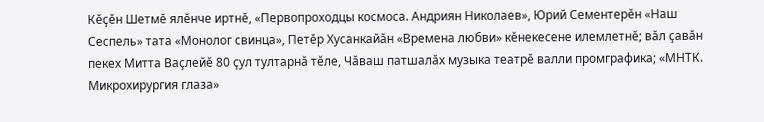Кӗҫӗн Шетмӗ ялӗнче иртнӗ, «Первопроходцы космоса. Андриян Николаев», Юрий Сементерӗн «Наш Сеспель» тата «Монолог свинца», Петӗр Хусанкайӑн «Времена любви» кӗнекесене илемлетнӗ; вӑл ҫавӑн пекех Митта Ваҫлейӗ 80 ҫул тултарнӑ тӗле, Чӑваш патшалӑх музыка театрӗ валли промграфика; «МНТК. Микрохирургия глаза»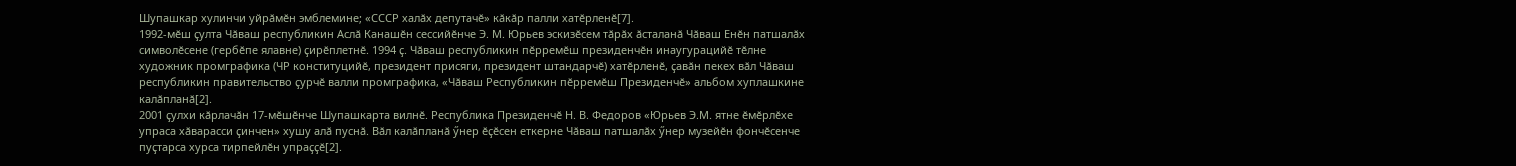Шупашкар хулинчи уйрӑмӗн эмблемине; «СССР халӑх депутачӗ» кӑкӑр палли хатӗрленӗ[7].
1992-мӗш ҫулта Чӑваш республикин Аслӑ Канашӗн сессийӗнче Э. М. Юрьев эскизӗсем тӑрӑх ӑсталанӑ Чӑваш Енӗн патшалӑх символӗсене (гербӗпе ялавне) ҫирӗплетнӗ. 1994 ҫ. Чӑваш республикин пӗрремӗш президенчӗн инаугурацийӗ тӗлне художник промграфика (ЧР конституцийӗ, президент присяги, президент штандарчӗ) хатӗрленӗ, ҫавӑн пекех вӑл Чӑваш республикин правительство ҫурчӗ валли промграфика, «Чӑваш Республикин пӗрремӗш Президенчӗ» альбом хуплашкине калӑпланӑ[2].
2001 ҫулхи кӑрлачӑн 17-мӗшӗнче Шупашкарта вилнӗ. Республика Президенчӗ Н. В. Федоров «Юрьев Э.М. ятне ӗмӗрлӗхе упраса хӑварасси ҫинчен» хушу алӑ пуснӑ. Вӑл калӑпланӑ ӳнер ӗҫӗсен еткерне Чӑваш патшалӑх ӳнер музейӗн фончӗсенче пуҫтарса хурса тирпейлӗн упраҫҫӗ[2].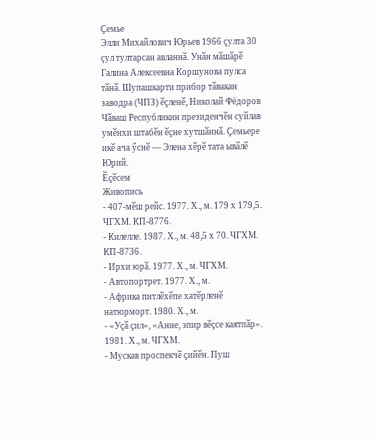Ҫемье
Элли Михайлович Юрьев 1966 ҫулта 30 ҫул тултарсан авланнӑ. Унӑн мӑшӑрӗ Галина Алексеевна Коршунова пулса тӑнӑ. Шупашкарти прибор тӑвакан заводра (ЧПЗ) ӗҫленӗ, Николай Фёдоров Чӑваш Республикин президенчӗн суйлав умӗнхи штабӗн ӗҫне хутшӑннӑ. Ҫемьере икӗ ача ӳснӗ — Элена хӗрӗ тата ывӑлӗ Юрий.
Ӗҫӗсем
Живопись
- 407-мӗш рейс. 1977. Х., м. 179 х 179,5. ЧГХМ. КП-8776.
- Килелле. 1987. Х., м. 48,5 х 70. ЧГХМ. КП-8736.
- Ирхи юрӑ. 1977. Х., м. ЧГХМ.
- Автопортрет. 1977. Х., м.
- Африка питлӗхӗпе хатӗрленӗ натюрморт. 1980. Х., м.
- «Уҫӑ ҫил», «Анне, эпир вӗҫсе каятпӑр». 1981. Х., м. ЧГХМ.
- Мускав проспекчӗ ҫийӗн. Пуш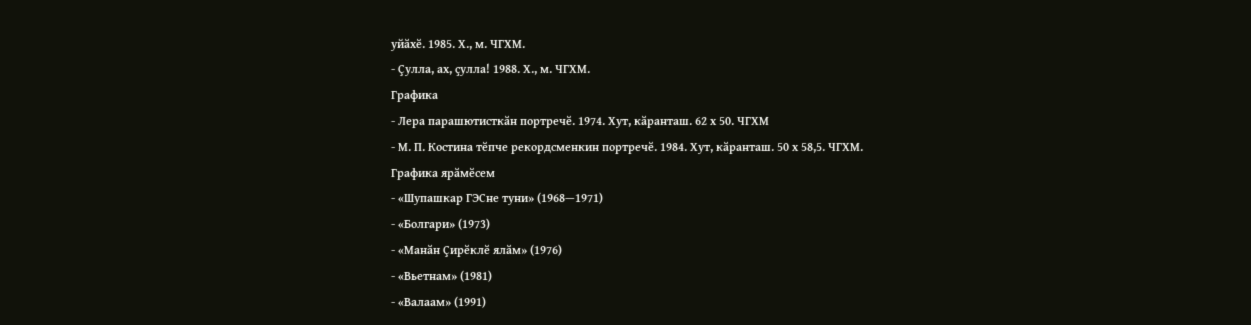уйӑхӗ. 1985. Х., м. ЧГХМ.
- Ҫулла, ах, ҫулла! 1988. Х., м. ЧГХМ.
Графика
- Лера парашютисткӑн портречӗ. 1974. Хут, кӑранташ. 62 х 50. ЧГХМ
- М. П. Костина тӗпче рекордсменкин портречӗ. 1984. Хут, кӑранташ. 50 х 58,5. ЧГХМ.
Графика ярӑмӗсем
- «Шупашкар ГЭСне туни» (1968—1971)
- «Болгари» (1973)
- «Манӑн Ҫирӗклӗ ялӑм» (1976)
- «Вьетнам» (1981)
- «Валаам» (1991)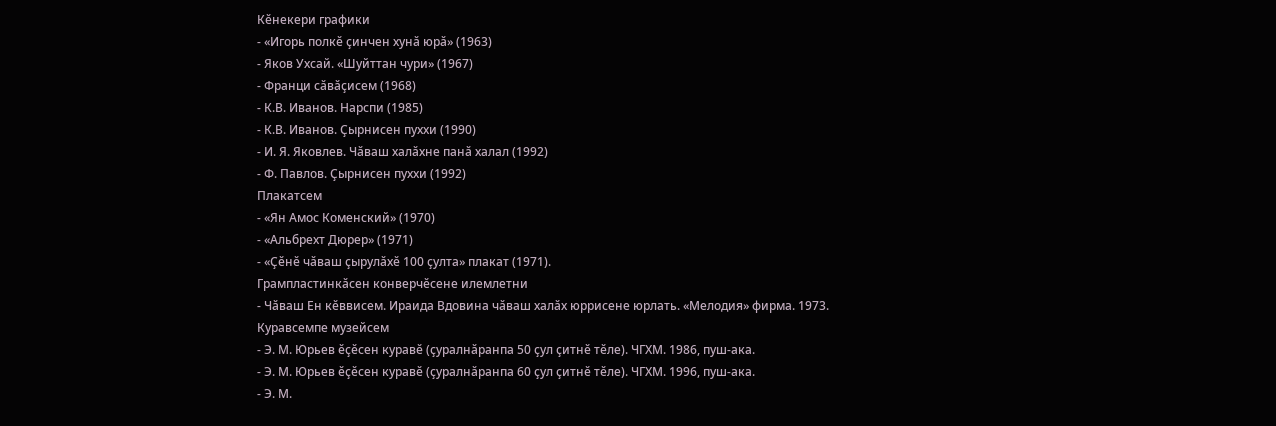Кӗнекери графики
- «Игорь полкӗ ҫинчен хунӑ юрӑ» (1963)
- Яков Ухсай. «Шуйттан чури» (1967)
- Франци сӑвӑҫисем (1968)
- К.В. Иванов. Нарспи (1985)
- К.В. Иванов. Ҫырнисен пуххи (1990)
- И. Я. Яковлев. Чӑваш халӑхне панӑ халал (1992)
- Ф. Павлов. Ҫырнисен пуххи (1992)
Плакатсем
- «Ян Амос Коменский» (1970)
- «Альбрехт Дюрер» (1971)
- «Ҫӗнӗ чӑваш ҫырулӑхӗ 100 ҫулта» плакат (1971).
Грампластинкӑсен конверчӗсене илемлетни
- Чӑваш Ен кӗввисем. Ираида Вдовина чӑваш халӑх юррисене юрлать. «Мелодия» фирма. 1973.
Куравсемпе музейсем
- Э. М. Юрьев ӗҫӗсен куравӗ (ҫуралнӑранпа 50 ҫул ҫитнӗ тӗле). ЧГХМ. 1986, пуш-ака.
- Э. М. Юрьев ӗҫӗсен куравӗ (ҫуралнӑранпа 60 ҫул ҫитнӗ тӗле). ЧГХМ. 1996, пуш-ака.
- Э. М.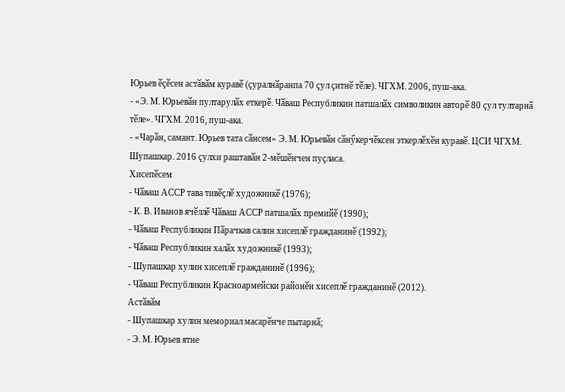Юрьев ӗҫӗсен астӑвӑм куравӗ (ҫуралнӑранпа 70 ҫул ҫитнӗ тӗле). ЧГХМ. 2006, пуш-ака.
- «Э. М. Юрьевӑн пултарулӑх еткерӗ. Чӑваш Республикин патшалӑх символикин авторӗ 80 ҫул тултарнӑ тӗле». ЧГХМ. 2016, пуш-ака.
- «Чарӑн, самант. Юрьев тата сӑнсем» Э. М. Юрьевӑн сӑнӳкерчӗксен эткерлӗхӗн куравӗ. ЦСИ ЧГХМ. Шупашкар. 2016 ҫулхи раштавӑн 2-мӗшӗнчен пуҫласа.
Хисепӗсем
- Чӑваш АССР тава тивӗҫлӗ художникӗ (1976);
- К. В. Иванов ячӗллӗ Чӑваш АССР патшалӑх премийӗ (1990);
- Чӑваш Республикин Пӑрачкав салин хисеплӗ гражданинӗ (1992);
- Чӑваш Республикин халӑх художникӗ (1993);
- Шупашкар хулин хисеплӗ гражданинӗ (1996);
- Чӑваш Республикин Красноармейски районӗн хисеплӗ гражданинӗ (2012).
Астӑвӑм
- Шупашкар хулин мемориал масарӗнче пытарнӑ;
- Э. М. Юрьев ятне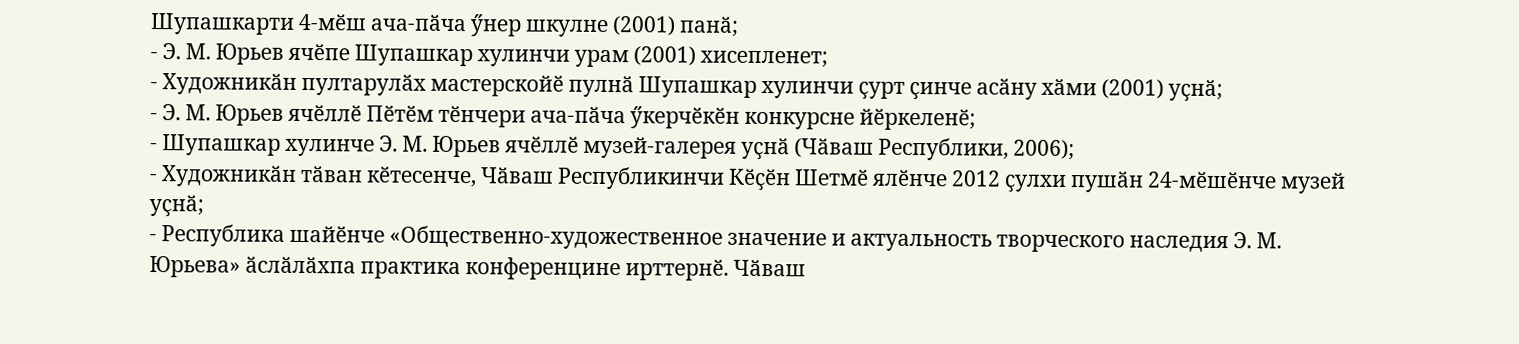Шупашкарти 4-мӗш ача-пӑча ӳнер шкулне (2001) панӑ;
- Э. М. Юрьев ячӗпе Шупашкар хулинчи урам (2001) хисепленет;
- Художникӑн пултарулӑх мастерскойӗ пулнӑ Шупашкар хулинчи ҫурт ҫинче асӑну хӑми (2001) уҫнӑ;
- Э. М. Юрьев ячӗллӗ Пӗтӗм тӗнчери ача-пӑча ӳкерчӗкӗн конкурсне йӗркеленӗ;
- Шупашкар хулинче Э. М. Юрьев ячӗллӗ музей-галерея уҫнӑ (Чӑваш Республики, 2006);
- Художникӑн тӑван кӗтесенче, Чӑваш Республикинчи Кӗҫӗн Шетмӗ ялӗнче 2012 ҫулхи пушӑн 24-мӗшӗнче музей уҫнӑ;
- Республика шайӗнче «Общественно-художественное значение и актуальность творческого наследия Э. М. Юрьева» ӑслӑлӑхпа практика конференцине ирттернӗ. Чӑваш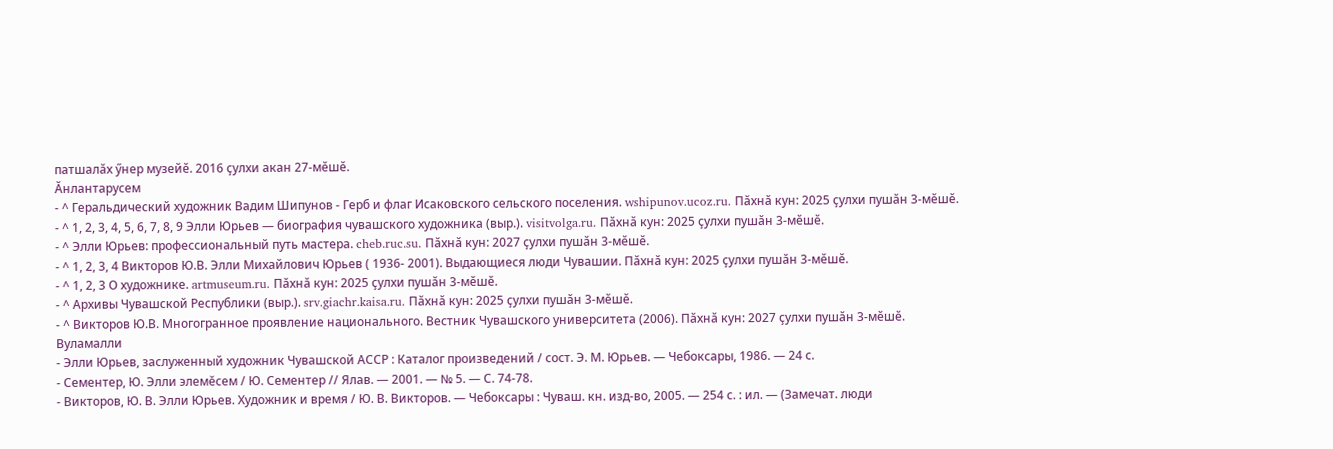патшалӑх ӳнер музейӗ. 2016 ҫулхи акан 27-мӗшӗ.
Ӑнлантарусем
- ^ Геральдический художник Вадим Шипунов - Герб и флаг Исаковского сельского поселения. wshipunov.ucoz.ru. Пӑхнӑ кун: 2025 ҫулхи пушӑн 3-мӗшӗ.
- ^ 1, 2, 3, 4, 5, 6, 7, 8, 9 Элли Юрьев — биография чувашского художника (выр.). visitvolga.ru. Пӑхнӑ кун: 2025 ҫулхи пушӑн 3-мӗшӗ.
- ^ Элли Юрьев: профессиональный путь мастера. cheb.ruc.su. Пӑхнӑ кун: 2027 ҫулхи пушӑн 3-мӗшӗ.
- ^ 1, 2, 3, 4 Викторов Ю.В. Элли Михайлович Юрьев ( 1936- 2001). Выдающиеся люди Чувашии. Пӑхнӑ кун: 2025 ҫулхи пушӑн 3-мӗшӗ.
- ^ 1, 2, 3 О художнике. artmuseum.ru. Пӑхнӑ кун: 2025 ҫулхи пушӑн 3-мӗшӗ.
- ^ Архивы Чувашской Республики (выр.). srv.giachr.kaisa.ru. Пӑхнӑ кун: 2025 ҫулхи пушӑн 3-мӗшӗ.
- ^ Викторов Ю.В. Многогранное проявление национального. Вестник Чувашского университета (2006). Пӑхнӑ кун: 2027 ҫулхи пушӑн 3-мӗшӗ.
Вуламалли
- Элли Юрьев, заслуженный художник Чувашской АССР : Каталог произведений / сост. Э. М. Юрьев. — Чебоксары, 1986. — 24 с.
- Сементер, Ю. Элли элемĕсем / Ю. Сементер // Ялав. — 2001. — № 5. — С. 74-78.
- Викторов, Ю. В. Элли Юрьев. Художник и время / Ю. В. Викторов. — Чебоксары : Чуваш. кн. изд-во, 2005. — 254 с. : ил. — (Замечат. люди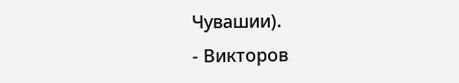Чувашии).
- Викторов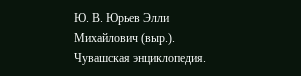Ю. В. Юрьев Элли Михайлович (выр.). Чувашская энциклопедия.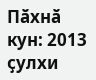Пӑхнӑ кун: 2013 ҫулхи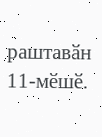раштавӑн 11-мӗшӗ.